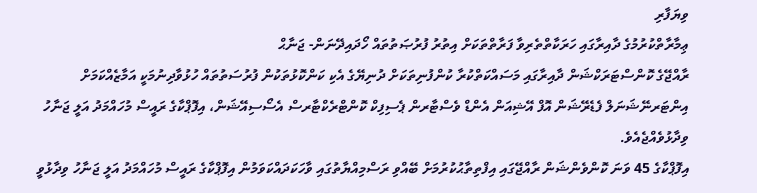ވިޔަފާރި
ޢިމާރާތްކުރުމުގެ ދާއިރާގައި ހަރަކާތްތެރިވާ ފަރާތްތަކަށް އިތުރު ފުރުޞަތުތައް ހޯދައިދޭނަން- ޖަނާޙް
ރާއްޖޭގެ ކޮންސްޓަރަކްޝަން ދާއިރާގައި މަސައްކަތްކުރާ ކުންފުނިތަކަށް ދުނިޔޭގެ އެކި ކަންކޮޅުތަކުން ފުރުސަތުތައް ހުޅުވާދިނުމަކީ އަމާޒެއްކަމަށް އިންޓަރނޭޝަނަލް ފެޑެރޭޝަން އޮފް އޭޝިއަން އެންޑް ވެސްޓާރން ޕެސިފިކް ކޮންޓްރެކްޓާރސް އެސޯސިއޭޝަން، އިފޮޕްކާގެ ރައީސް މުހައްމަދު އަލީ ޖަނާހު ވިދާޅުވެއްޖެއެވެ.
އިފޮޕްކާގެ 45 ވަނަ ކޮންވެންޝަން ރާއްޖޭގައި އިފްތިތާޙުކުރުމަށް ބޭއްވި ރަސްމިއްޔާތުގައި ވާހަކަދައްކަވަމުން އިފޮޕްކާގެ ރައީސް މުހައްމަދު އަލީ ޖަނާހު ވިދާޅުވީ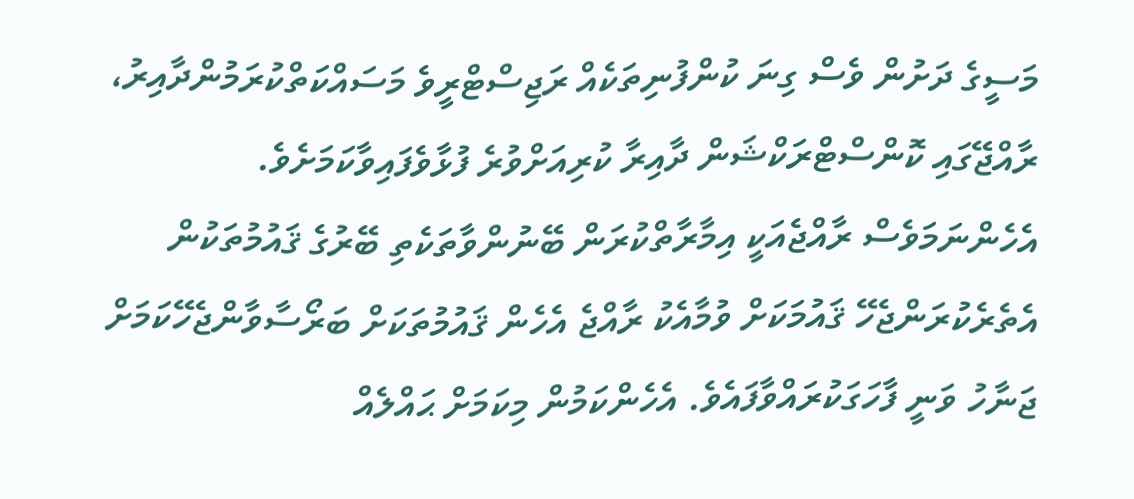މަސީގެ ދަށުން ވެސް ގިނަ ކުންފުނިތަކެއް ރަޖިސްޓްރީވެ މަސައްކަތްކުރަމުންދާއިރު، ރާއްޖޭގައި ކޮންސްޓްރަކްޝަން ދާއިރާ ކުރިއަށްވުރެ ފުޅާވެފައިވާކަމަށެވެ.
އެހެންނަމަވެސް ރާއްޖެއަކީ އިމާރާތްކުރަން ބޭނުންވާތަކެތި ބޭރުގެ ޤައުމުތަކުން އެތެރެކުރަންޖެހޭ ޤައުމަކަށް ވުމާއެކު ރާއްޖެ އެހެން ޤައުމުތަކަށް ބަރޯސާވާންޖެހޭކަމަށް ޖަނާހު ވަނީ ފާހަގަކުރައްވާފައެވެ. އެހެންކަމުން މިކަމަށް ޙައްލެއް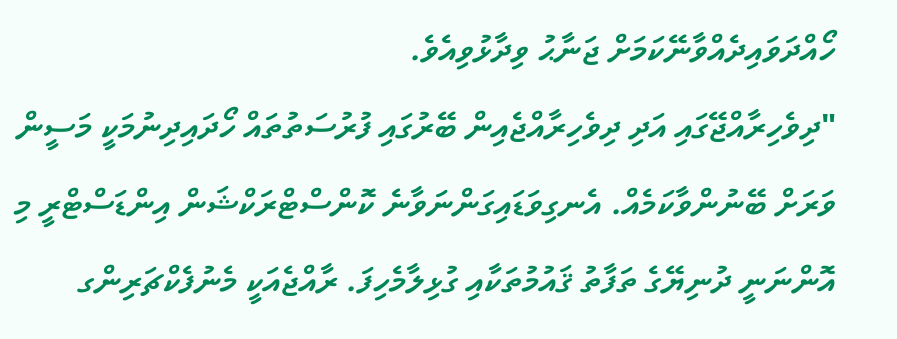ހޯއްދަވައިދެއްވާނޭކަމަށް ޖަނާޙު ވިދާޅުވިއެވެ.
"ދިވެހިރާއްޖޭގައި އަދި ދިވެހިރާއްޖެއިން ބޭރުގައި ފުރުސަތުތައް ހޯދައިދިނުމަކީ މަސީން ވަރަށް ބޭނުންވާކަމެއް. އެނގިވަޑައިގަންނަވާނެ ކޮންސްޓްރަކްޝަން އިންޑަސްޓްރީ މި އޮންނަނީ ދުނިޔޭގެ ތަފާތު ޤައުމުތަކާއި ގުޅިލާމެހިފަ. ރާއްޖެއަކީ މެނުފެކްޗަރިންގ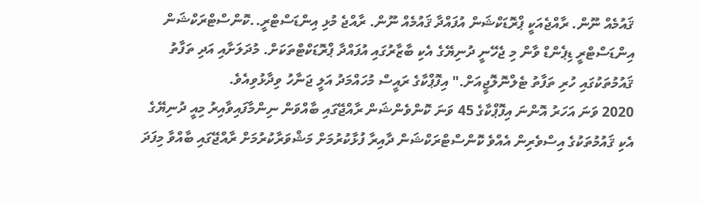ޤައުމެއް ނޫން. ރާއްޖެއަކީ ޕްރޮޑަކްޝަން އުފައްދާ ޤައުމެއް ނޫން. ރާއްޖެ މުޅި އިންޑަސްޓްރީ..ކޮންސްޓްރަކްޝަން އިންޑަސްޓްރީ ޑިޕެންޑް ވާން މި ޖެހޭނީ ދުނިޔޭގެ އެކި ބާޒާރުގައި އުފައްދާ ޕްރޮޑަކްޓްތަކަށް. މުދަލަށާއި އަދި ތަފާތު ޤައުމުތަކުގައި ހުރި ތަފާތު ޓެލްނޮލޮޖީއަށް." އިފޮޕްކާގެ ރައީސް މުހައްމަދު އަލީ ޖަނާހު ވިދާޅުވިއެވެ.
2020 ވަނަ އަހަރު އޮންނަ އިފޮޕްކާގެ 45 ވަނަ ކޮންވެންޝަން ރާއްޖޭގައި ބާއްވަން ނިންމާފައިވާއިރު މިއީ ދުނިޔޭގެ އެކި ޤައުމުތަކުގެ އިސްވެރިން އެއްވެ ކޮންސްޓްރަކްޝަން ދާއިރާ ފުޅާކުރުމަށް މަޝްވަރާކުރުމަށް ރާއްޖޭގައި ބާއްވާ މިފަދަ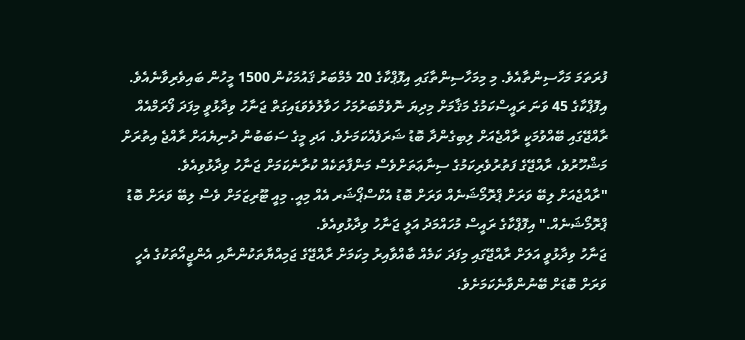ފުރަތަމަ މަހާސިންތާއެވެ. މި މިމަހާސިންތާގައި އިފޮޕްކާގެ 20 މެމްބަރު ޤައުމަކުން 1500 މީހުން ބައިވެރިވާނެއެވެ.
އިފޮޕްކާގެ 45 ވަނަ ރައީސްކަމުގެ މަޤާމަށް މިދިޔަ ނޮވެމްބަރުމަހު ހަވާލުވެވަޑައިގަތް ޖަނާހު ވިދާޅުވީ މިފަދަ ފޯރަމްއެއް ރާއްޖޭގައި ބޭއްވުމަކީ ރާއްޖެއަށް ލިބިގެންދާ ބޮޑު ޝަރަފެއްކަމަށެވެ. އަދި މީގެ ސަބަބުން ދުނިޔެއަށް ރާއްޖެ އިތުރަށް މަޝްހޫރުވެ، ރާއްޖޭގެ ފަތުރުވެރިކަމުގެ ސިނާޢަތަށްވެސް މަންފާތަކެއް ކުރާނެކަމަށް ޖަނާހު ވިދާޅުވިއެވެ.
"ރާއްޖެއަށް ލިބޭ ވަރަށް ޕްރޮމޯޝަނެއް ވަރަށް ބޮޑު އެކްސްޕޯޝަރ އެއް މިއީ. މިއީ ޓޫރިޒަމަށް ވެސް ލިބޭ ވަރަށް ބޮޑު ޕްރޮމޯޝަނެއް." އިފޮޕްކާގެ ރައީސް މުހައްމަދު އަލީ ޖަނާހު ވިދާޅުވިއެވެ.
ޖަނާހު ވިދާޅުވީ އަލަށް ރާއްޖޭގައި މިފަދަ ކަމެއް ބާއްވާއިރު މިކަމަށް ރާއްޖޭގެ ޖަމިއްޔާތަކުންނާއި އެންޖީއޯތަކުގެ އެހީ ވަރަށް ބޮޑަށް ބޭނުންވާނެކަމަށެވެ.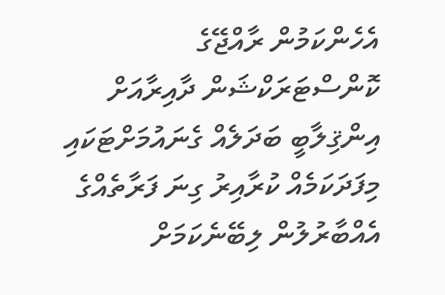އެހެންކަމުން ރާއްޖޭގެ ކޮންސްޓަރަކްޝަން ދާއިރާއަށް އިންޤިލާބީ ބަދަލެއް ގެނައުމަށްޓަކައި މިފަދަކަމެއް ކުރާއިރު ގިނަ ފަރާތެއްގެ އެއްބާރުލުން ލިބޭނެކަމަށް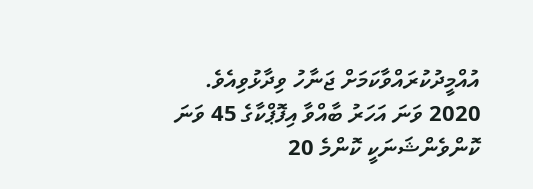އުއްމީދުކުރައްވާކަމަށް ޖަނާހު ވިދާޅުވިއެވެ.
2020 ވަނަ އަހަރު ބާއްވާ އިފޮޕްކާގެ 45 ވަނަ ކޮންވެންޝަނަކީ ކޮންމެ 20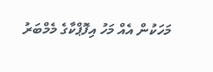މަހަކުން އެއް މަހު އިފޮޕްކާގެ މެމްބަރު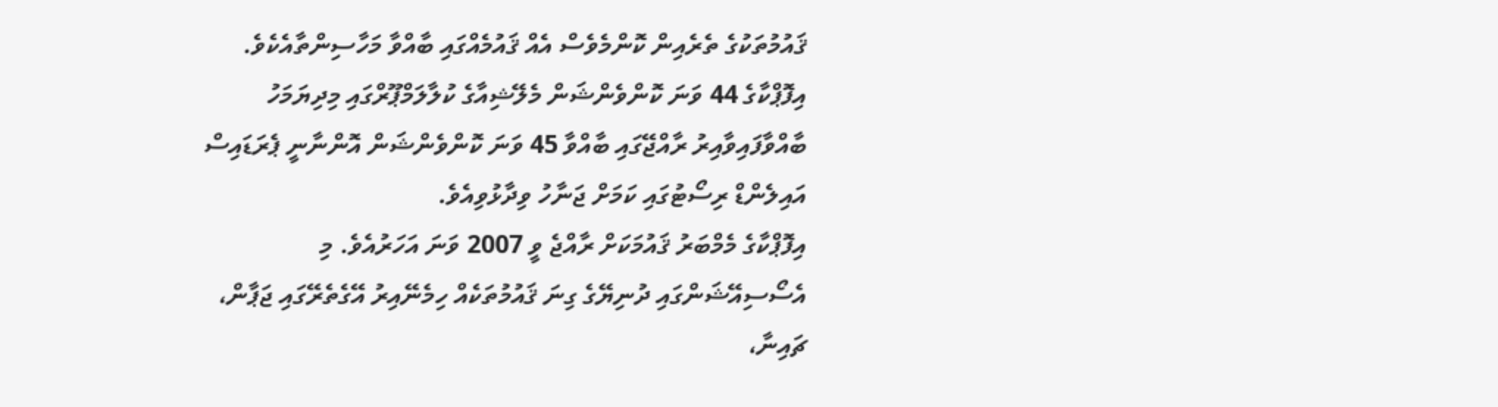ޤައުމުތަކުގެ ތެރެއިން ކޮންމެވެސް އެއް ޤައުމެއްގައި ބާއްވާ މަހާސިންތާއެކެވެ. އިފޮޕްކާގެ 44 ވަނަ ކޮންވެންޝަން މެލޭޝިއާގެ ކުލާލަމްޕޫރްގައި މިދިޔަމަހު ބާއްވާފައިވާއިރު ރާއްޖޭގައި ބާއްވާ 45 ވަނަ ކޮންވެންޝަން އޮންނާނީ ޕެރަޑައިސް އައިލެންޑް ރިސޯޓުގައި ކަމަށް ޖަނާހު ވިދާޅުވިއެވެ.
އިފޮޕްކާގެ މެމްބަރު ޤައުމަކަށް ރާއްޖެ ވީ 2007 ވަނަ އަހަރުއެވެ. މި އެސޯސިއޭޝަންގައި ދުނިޔޭގެ ގިނަ ޤައުމުތަކެއް ހިމެނޭއިރު އޭގެތެރޭގައި ޖަޕާން، ޗައިނާ،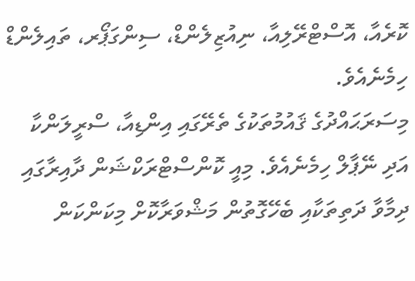ކޮރެއާ، އޮސްޓްރޭލިއާ، ނިއުޒިލެންޑް، ސިންގަޕޯރ، ތައިލެންޑް ހިމެނެއެވެ.
މިސަރަޙައްދުގެ ޤައުމުތަކުގެ ތެރޭގައި އިންޑިއާ، ސްރީލަންކާ އަދި ނޭޕާލް ހިމެނެއެވެ. މިއީ ކޮންސްޓްރަކްޝަން ދާއިރާގައި ދިމާވާ ދަތިތަކާއި ބެހޭގޮތުން މަޝްވަރާކޮށް މިކަންކަން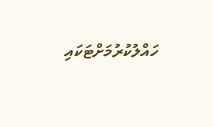ހައްލުކުރުމަށްޓަކައި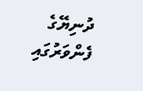ދުނިޔޭގެ ފެންވަރުގައި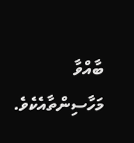ބާއްވާ މަހާސިންތާއެކެވެ.